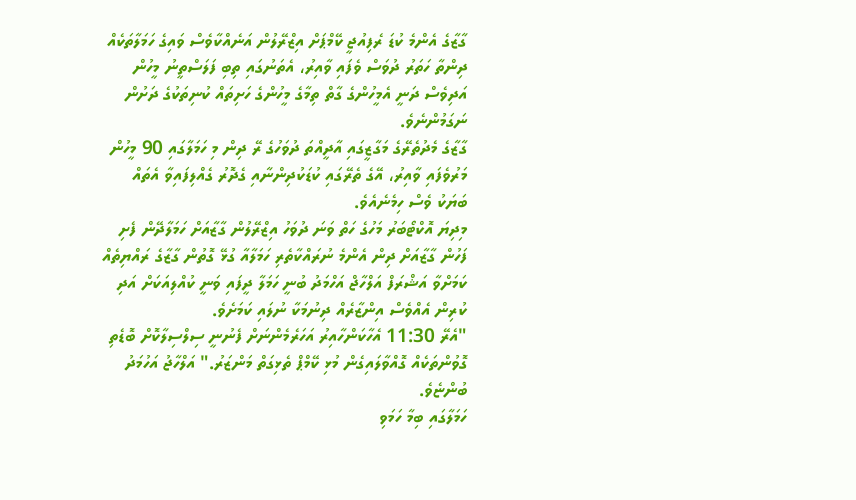ގާޒާގެ އެންމެ ކުޑަ ރެފިއުޖީ ކޭމްޕަށް އިޒްރޭލުން އަނެއްކާވެސް ވައިގެ ހަމަލާތަކެއް ދިންތާ ހަތަރު ދުވަސް ވެފައި ވާއިރު، އެތަނުގައި ތިބި ފަލަސްތީނު މީހުން އަދިވެސް ދަނީ އެމީހުންގެ ގާތް ތިމާގެ މީހުންގެ ހަށިތައް ކުނިތަކުގެ ދަށުން ނަގަމުންނެވެ.
ގާޒާގެ މެދުތެރޭގެ މަގާޒީގައި އާދީއްތަ ދުވަހުގެ ރޭ ދިން މި ހަމަލާގައި 90 މީހުން މަރުވެފައި ވާއިރު، އޭގެ ތެރޭގައި ކުޑަކުދިންނާއި ގެދޮރު ގެއްލިފައިވާ އެތައް ބަޔަކު ވެސް ހިމެނެއެވެ.
މިދިޔަ އޮކްޓޯބަރު މަހުގެ ހަތް ވަނަ ދުވަހު އިޒްރޭލުން ގާޒާއަށް ހަމަލާދޭން ފެށި ފަހުން ގާޒާއަށް ދިން އެންމެ ނުރައްކާތެރި ހަމަލާއާ ގުޅޭ ގޮތުން ގާޒާގެ ރައްޔިތެއް ކަމަށްވާ އަޝްރަފް އަލްހާޖް އަހްމަދު ބުނީ ހަމަލާ ދީފައި ވަނީ ކުއްލިއަކަށް އަދި ކުރިން އެއްވެސް އިންޒާރެއް ދިނުމަކާ ނުލައި ކަމަށެވެ.
"އެރޭ 11:30 އެހާކަންހާއިރު އަހަރެމެންނަށް ފެނުނީ ސިލްސިލާކޮށް ބޮޑެތި ގޮވުންތަކެއް ގޮއްވާލައިގެން މުޅި ކޭމްޕް ތެޅިގަތް މަންޒަރު." އަލްހާޖު އަހުމަދު ބުންޏެވެ.
ހަމަލާގައި ބިމާ ހަމަވި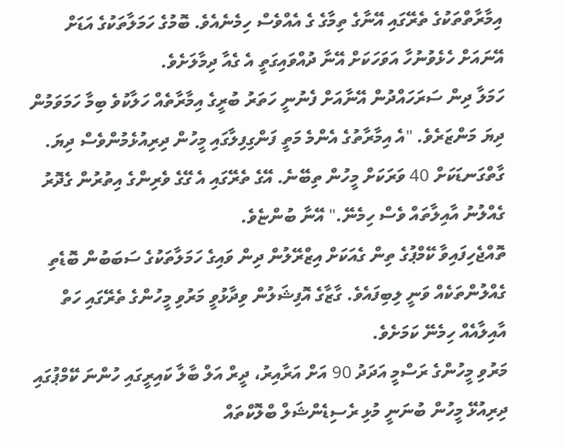އިމާރާތްތަކުގެ ތެރޭގައި އޭނާގެ ތިމާގެ ގެ އެއްވެސް ހިމެނެއެވެ. ބޮމުގެ ހަމަލާތަކުގެ އަޑަށް އޭނައަށް ހެޅެވުނުހާ އަވަހަކަށް އޭނާ ދުއްވައިގަތީ އެ ގެއާ ދިމާލަށެވެ.
ހަމަލާ ދިން ސަރަހައްދުން އޭނާއަށް ފެނުނީ ހަތަރު ބުރީގެ އިމާރާތެއް ހަލާކުވެ ބިމާ ހަމަވަމުން ދިޔަ މަންޒަރެވެ. "އެ އިމާރާތުގެ އެންމެ މަތީ ފަންގިފިލާގައި މީހުން ދިރިއުޅެމުންވެސް ދިޔަ. ގާތްގަނޑަކަށް 40 ވަރަކަށް މީހުން ތިބޭނެ. އޭގެ ތެރޭގައި އެ ގޭގެ ވެރިންގެ އިތުރުން ގެދޮރު ގެއްލުނު އާއިލާތައް ވެސް ހިމެނޭ." އޭނާ ބުންޏެވެ.
ތޮއްޖެހިފައިވާ ކޭމްޕުގެ ތިން ގެއަކަށް އިޒްރޭލުން ދިން ވައިގެ ހަމަލާތަކުގެ ސަބަބުން ބޮޑެތި ގެއްލުންތަކެއް ވަނީ ލިބިފައެވެ. ގާޒާގެ އޮފިޝަލުން ވިދާޅުވީ މަރުވި މީހުންގެ ތެރޭގައި ހަތް އާއިލާއެއް ހިމެނޭ ކަމަށެވެ.
މަރުވި މީހުންގެ ރަސްމީ އަދަދު 90 އަށް އަރާއިރު، ދީރް އަލް ބާލާ ކައިރީގައި ހުންނަ ކޭމްޕުގައި ދިރިއުޅޭ މީހުން ބުނަނީ މުޅި ރެސިޑެންޝަލް ބްލޮކްތައް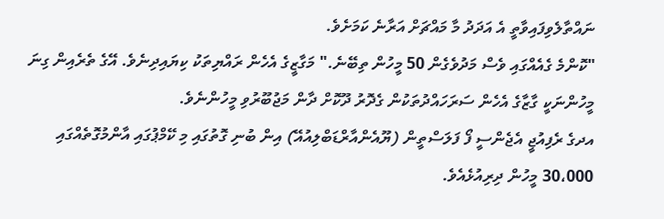ނައްތާލެވިފައިވާތީ އެ އަދަދު މާ މައްޗަށް އަރާނެ ކަމަށެވެ.
"ކޮންމެ ގެއެއްގައި ވެސް މަދުވެގެން 50 މީހުން ތިބޭނެ." މަގާޒީގެ އެހެން ރައްޔިތަކު ކިޔައިދިނެވެ. އޭގެ ތެރެއިން ގިނަ މީހުންނަކީ ގާޒާގެ އެހެން ސަރަހައްދުތަކުން ގެދޮރު ދޫކޮށް ދާން މަޖުބޫރުވި މީހުންނެވެ.
އދގެ ރެފިއުޖީ އެޖެންސީ ފޯ ފަލަސްތީން (ޔޫއެންއާރްޑަބްލިއުއޭ) އިން ބުނި ގޮތުގައި މި ކޭމްޕުގައި އާންމުގޮތެއްގައި 30،000 މީހުން ދިރިއުޅެއެވެ.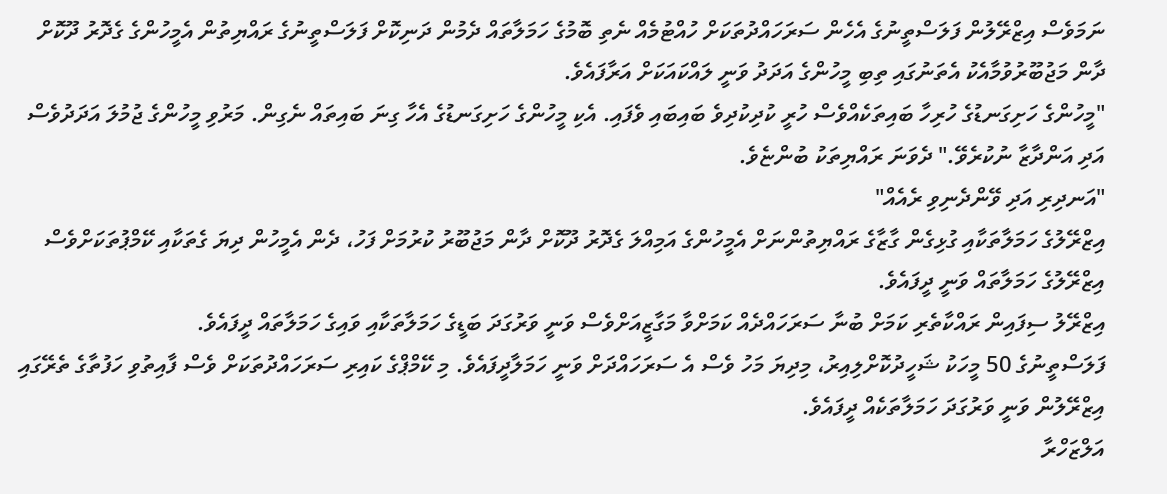ނަމަވެސް އިޒްރޭލުން ފަލަސްތީނުގެ އެހެން ސަރަހައްދުތަކަށް ހުއްޓުމެއް ނެތި ބޮމުގެ ހަމަލާތައް ދެމުން ދަނިކޮށް ފަލަސްތީނުގެ ރައްޔިތުން އެމީހުންގެ ގެދޮރު ދޫކޮށް ދާން މަޖުބޫރުވުމާއެކު އެތަނުގައި ތިބި މީހުންގެ އަދަދު ވަނީ ލައްކައަކަށް އަރާފައެވެ.
"މީހުންގެ ހަށިގަނޑުގެ ހުރިހާ ބައިތަކެއްވެސް ހުރީ ކުދިކުދިވެ ބައިބައި ވެފައި. އެކި މީހުންގެ ހަށިގަނޑުގެ އެހާ ގިނަ ބައިތައް ނެގިން. މަރުވި މީހުންގެ ޖުމުލަ އަދަދުވެސް އަދި އަންދާޒާ ނުކުރެވޭ." ދެވަނަ ރައްޔިތަކު ބުންޏެވެ.
"އަނދިރި އަދި ވޭންދެނިވި ރެއެއް"
އިޒްރޭލުގެ ހަމަލާތަކާއި ގުޅިގެން ގާޒާގެ ރައްޔިތުންނަށް އެމީހުންގެ އަމިއްލަ ގެދޮރު ދޫކޮށް ދާން މަޖުބޫރު ކުރުމަށް ފަހު، ދެން އެމީހުން ދިޔަ ގެތަކާއި ކޭމްޕުތަކަށްވެސް އިޒްރޭލުގެ ހަމަލާތައް ވަނީ ދީފައެވެ.
އިޒްރޭލު ސިފައިން ރައްކާތެރި ކަމަށް ބުނާ ސަރަހައްދެއް ކަމަށްވާ މަގާޒީއަށްވެސް ވަނީ ވަރުގަދަ ބަޑީގެ ހަމަލާތަކާއި ވައިގެ ހަމަލާތައް ދީފައެވެ.
ފަލަސްތީނުގެ 50 މީހަކު ޝަހީދުކޮށްލިއިރު، މިދިޔަ މަހު ވެސް އެ ސަރަހައްދަށް ވަނީ ހަމަލާދީފައެވެ. މި ކޭމްޕްގެ ކައިރި ސަރަހައްދުތަކަށް ވެސް ފާއިތުވި ހަފުތާގެ ތެރޭގައި އިޒްރޭލުން ވަނީ ވަރުގަދަ ހަމަލާތަކެއް ދީފައެވެ.
އަލްޒަހްރާ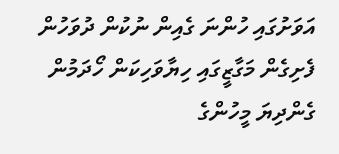އަވަށުގައި ހުންނަ ގެއިން ނުކުން ދުވަހުން ފެށިގެން މަގާޒީގައި ހިޔާވަހިކަން ހޯދަމުން ގެންދިޔަ މީހުންގެ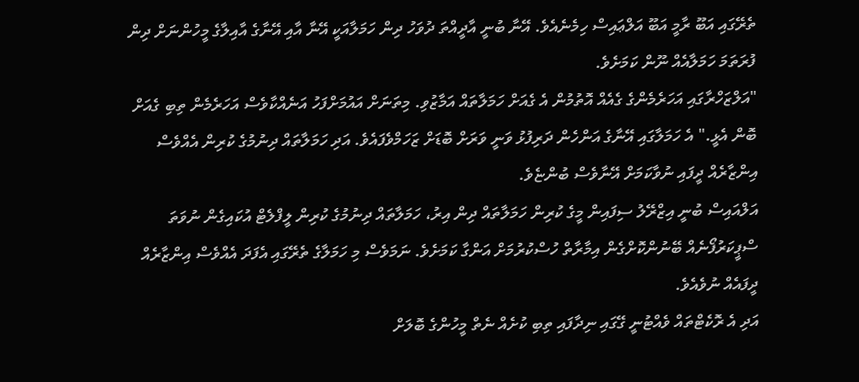ތެރޭގައި އަބޫ ރާމީ އަބޫ އަލްޢައިސް ހިމެނެއެވެ. އޭނާ ބުނީ އާދީއްތަ ދުވަހު ދިން ހަމަލާއަކީ އޭނާ އާއި އޭނާގެ އާއިލާގެ މީހުންނަށް ދިން ފުރަތަމަ ހަމަލާއެއް ނޫން ކަމަށެވެ.
"އަލްޒަހްރާގައި އަހަރެމެންގެ ގެއެއް އޮތުމުން އެ ގެއަށް ހަމަލާތައް އަމާޒުވި. މިތަނަށް އައުމަށްފަހު އަނެއްކާވެސް އަހަރެމެން ތިބި ގެއަށް ބޮން އެޅީ." އެ ހަމަލާގައި އޭނާގެ އަންހެން ދަރިފުޅު ވަނީ ވަރަށް ބޮޑަށް ޒަހަމްވެފައެވެ. އަދި ހަމަލާތައް ދިނުމުގެ ކުރިން އެއްވެސް އިންޒާރެއް ދީފައި ނުވާކަމަށް އޭނާވެސް ބުންޏެވެ.
އަލްއައިސް ބުނީ އިޒްރޭލު ސިފައިން މީގެ ކުރިން ހަމަލާތައް ދިން އިރު، ހަމަލާތައް ދިނުމުގެ ކުރިން ލީފްލެޓް އުކައިގެން ނުވަތަ ސްޕީކަރުފޯނެއް ބޭނުންކޮށްގެން އިމާރާތް ހުސްކުރުމަށް އަންގާ ކަމަށެވެ. ނަމަވެސް މި ހަމަލާގެ ތެރޭގައި އެފަދަ އެއްވެސް އިންޒާރެއް ދީފައެއް ނުވެއެވެ.
އަދި އެ ރޮކެޓްތައް ވެއްޓުނީ ގޭގައި ނިދާފައި ތިބި ކުށެއް ނެތް މީހުންގެ ބޮލަށް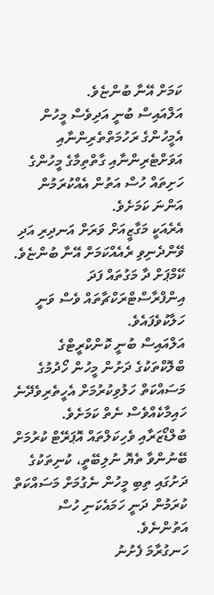ކަމަށް އޭނާ ބުންޏެވެ.
އަލްއައިސް ބުނީ އަދިވެސް މީހުން އެމީހުންގެ ރަހުމަތްތެރިންނާއި އަވަށްޓެރިންނާއި ގާތްތިމާގެ މީހުންގެ ހަށިތައް ހުސް އަތުން އެއްކުރަމުން އަންނަ ކަމަށެވެ.
އެރެއަކީ މަގާޒީއަށް ވަރަށް އަނދިރި އަދި ވޭންދެނިވި ރެއެއްކަމަށް އޭނާ ބުންޏެވެ. ކޭމްޕަށް ދާ މަގުތައް ފަދަ އިންފްރާސްޓްރަކްޗާތައް ވެސް ވަނީ ހަލާކުވެފައެވެ.
އަލްއައިސް ބުނީ ކޮންކްރީޓްގެ ބްލޮކްތަކުގެ ދަށުން މީހުން ހޯދުމުގެ މަސައްކަތް ހަލުވިކުރުމަށް އެހީތެރިވެދޭނެ ހައިމާކެއްވެސް ނެތް ކަމަށެވެ.
ބުލްޑޯޒަރާއި ވެހިކަލްތައް އޮޕަރޭޓް ކުރުމަށް ބޭނުންވާ ތެޔޮ ނުލިބޭތީ، ކުނިތަކުގެ ދަށުގައި ތިބި މީހުން ނެގުމަށް މަސައްކަތް ކުރަމުން ދަނީ ހަމައެކަނި ހުސް އަތުންނެވެ.
ހަނގުރާމަ ފެށުނު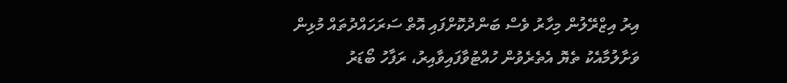އިރު އިޒްރޭލުން މިހާރު ވެސް ބަންދުކޮށްފައި އޮތް ސަރަހައްދުތައް މުޅިން ވަށާލުމާއެކު ތެޔޮ އެތެރެވުން ހުއްޓުވާފައިވާއިރު، ރަފާހު ބޯޑަރު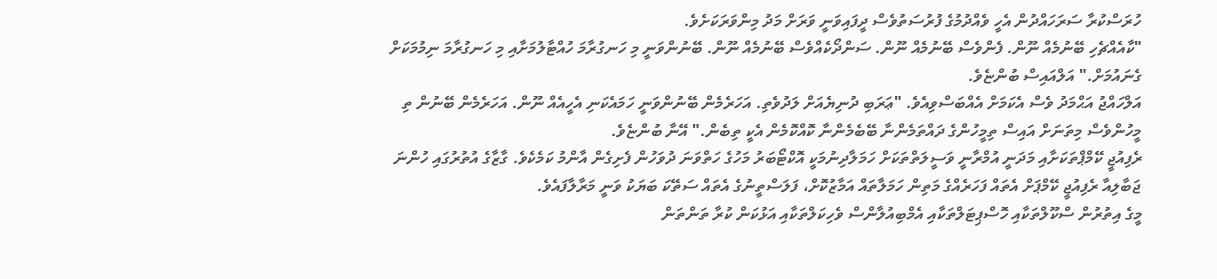ހުރަސްކުރާ ސަރަހައްދުން އެހީ ވެއްދުމުގެ ފުރުސަތުވެސް ދީފައިވަނީ ވަރަށް މަދު މިންވަރަކަށެވެ.
"ކާއެއްޗެހި ބޭނުމެއް ނޫން. ފެންވެސް ބޭނުމެއް ނޫން. ސަންދޯކެއްވެސް ބޭނުމެއް ނޫން. ބޭނުންވަނީ މި ހަނގުރާމަ ހުއްޓާލުމަށާއި މި ހަނގުރާމަ ނިމުމަކަށް ގެނައުމަށް." އަލްއައިސް ބުންޏެވެ.
އަލްހައްޖު އަޙްމަދު ވެސް އެކަމަށް އެއްބަސްވިއެވެ. "ޢަރަބި ދުނިޔެއަށް ލަދުވެތި. އަހަރެމެން ބޭނުންވަނީ ހަމައެކަނި އެހީއެއް ނޫން. އަހަރެމެން ބޭނުން ތި މީހުންވެސް މިތަނަށް އައިސް ތިމީހުންގެ ދައްތަމެންނާ ބޭބެމެންނާ ކޮއްކޮމެން އެކީ ތިބެން." އޭނާ ބުންޏެވެ.
ރެފިއުޖީ ކޭމްޕްތަކަށާއި މަދަނީ އުމްރާނީ ވަސީލަތްތަކަށް ހަމަލާދިނުމަކީ އޮކްޓޯބަރު މަހުގެ ހަތްވަނަ ދުވަހުން ފެށިގެން އާންމު ކަމެކެވެ. ގާޒާގެ އުތުރުގައި ހުންނަ ޖަބާލިއާ ރެފިއުޖީ ކޭމްޕަށް އެތައް ފަހަރެއްގެ މަތިން ހަމަލާތައް އަމާޒުކޮށް، ފަލަސްތީނުގެ އެތައް ސަތޭކަ ބަޔަކު ވަނީ މަރާލާފައެވެ.
މީގެ އިތުރުން ސްކޫލްތަކާއި ހޮސްޕިޓަލްތަކާއި އެމްބިއުލާންސް ވެހިކަލްތަކާއި އަޅުކަން ކުރާ ތަންތަން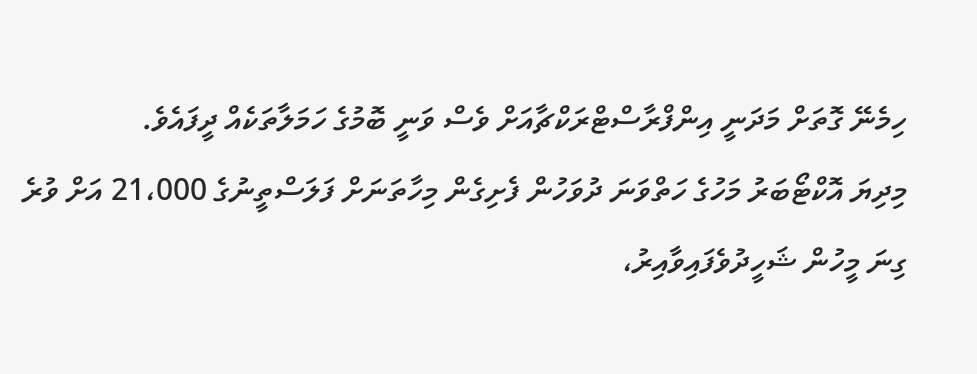ހިމެނޭ ގޮތަށް މަދަނީ އިންފްރާސްޓްރަކްޗާއަށް ވެސް ވަނީ ބޮމުގެ ހަމަލާތަކެއް ދީފައެވެ.
މިދިޔަ އޮކްޓޯބަރު މަހުގެ ހަތްވަނަ ދުވަހުން ފެށިގެން މިހާތަނަށް ފަލަސްތީނުގެ 21،000 އަށް ވުރެ ގިނަ މީހުން ޝަހީދުވެފައިވާއިރު،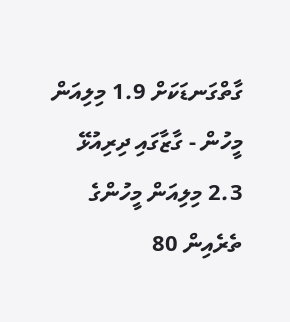ގާތްގަނޑަކަށް 1.9 މިލިއަން މީހުން - ގާޒާގައި ދިރިއުޅޭ 2.3 މިލިއަން މީހުންގެ ތެރެއިން 80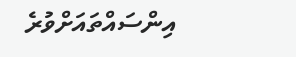އިންސައްތައަށްވުރެ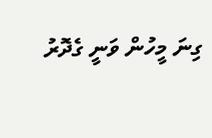ގިނަ މީހުން ވަނީ ގެދޮރު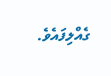ގެއްލިފައެވެ.